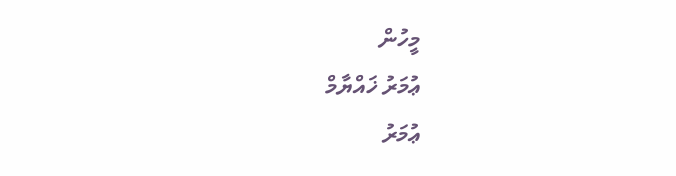މީހުން
ޢުމަރު ޚައްޔާމް
ޢުމަރު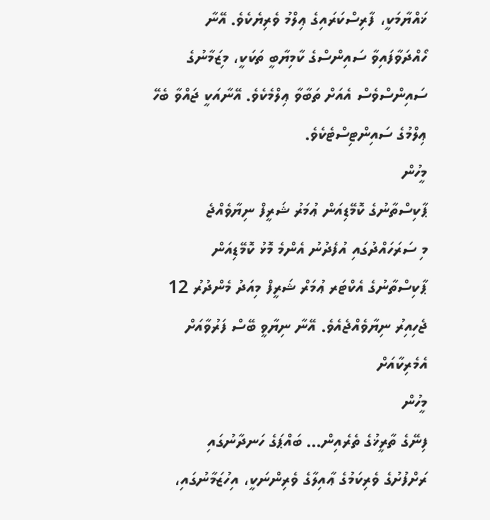ޚައްޔާމަކީ، ފާރިސްކަރައިގެ ޢިލްމު ވެރިޔެކެވެ. އޭނާ ހޯއްދަވާފައިވާ ސައިންސްގެ ކާމިޔާބީ ތަކަކީ، މިޒަމާނުގެ ސައިންސްވެސް އެއަށް ތަބާވާ ޢިލްމެކެވެ. އޭނާއަކީ ޖައްވާ ބެހޭ ޢިލްމުގެ ސައިންޓިސްޓެކެވެ.
މީހުން
ޕާކިސްތާނުގެ ކޮމޭޑިއަން ޢުމަރު ޝަރީފް ނިޔާވެއްޖެ
މި ސަރަހައްދުގައި އުފެދުނު އެންމެ މޮޅު ކޮމޭޑިއަން ޕާކިސްތާނުގެ އެކްޓަރ ޢުމަރް ޝަރީފް މިއަދު މެންދުރު 12 ޖެހިއިރު ނިޔާވެއްޖެއެވެ. އޭނާ ނިޔާވީ ބޭސް ފަރުވާއަށް އެމެރިކާއަށް
މީހުން
ފިނޭގެ ތާރީޚުގެ ތެރެއިން... ބައްޕަގެ ހަނދާނުގައި
ރަށްފުށުގެ ވެރިކަމުގެ ޢާއިލާގެ ވެރިންނަކީ، އިހުޒަމާނުގައި،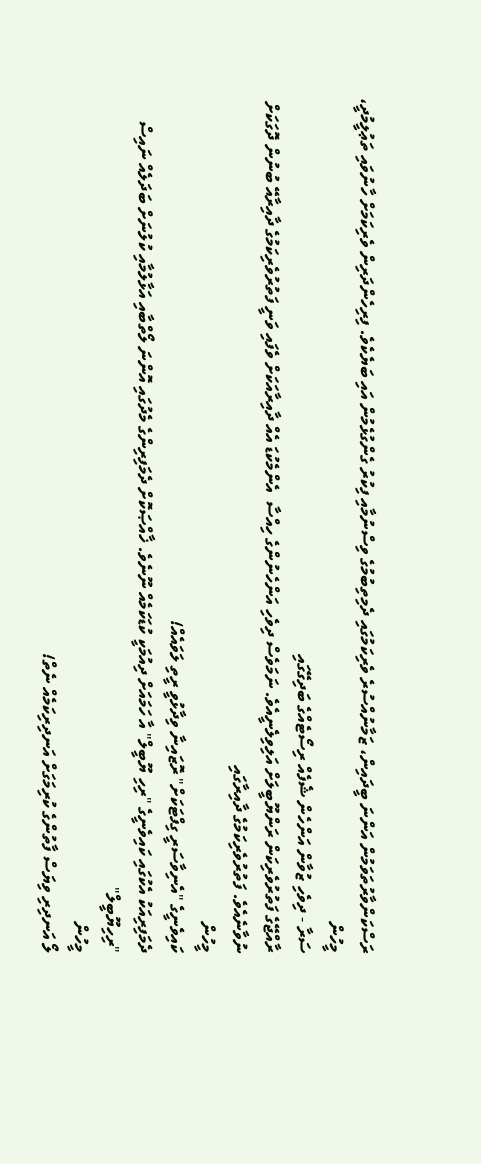ރަސްކަންވާރުތަވަމުން އަންނަ ބީދައިން، ޒަމާނުއްސުރެ ވެރިކަމުގައި ދެމިތިބުމުގެ ވިސްނުމާއި ފިކުރު ގެންގުޅެމުން އައި ބަޔެކެވެ. ފިރިހެންދަރިން ވެރިކަމަށް ހާނުވައި ތަޢުލީމުދީ،
މީހުން
ސަރާ - ދިވެހި ޒުވާން އަންހެން ޝެފެއް ރިސޯޓެއްގެ ބަދިގޭގައި
ރާއްޖޭގެ ފަތުރުވެރިކަން ރަންޔޫބީލަށް އަލިވިލެނީއެވެ. ނަމަވެސް ދިވެހި އަންހެނުންގެ ހިއްސާ  އެންމެކުޑަ އެއް ދާއިރާއަކަށް ވެފައި ވަނީ ފަތުރުވެރިކަމުގެ ދާއިރާއޭ ބުނުން ދޮގަކަށް ނުވާނެއެވެ. ފަތުރުވެރިކަމުގެ ދާއިރާގައި
މީހުން
ކައިވެނީގެ "އެނިވާސަރީ ގިފްޓަކަށް" ރޮޒައިނާ ވިދާޅުވީ ރީތި ލަވައެއް!
ދެމަފިރިއަކު އެކުގައި ކައިވެނީގެ "ރިހި ޔޫބީލް" އާ ހަމައަށް ދިއުމަކީ ކުޑަކަމެއް ނޫނެވެ. ޚާއްޞަކޮށް ދެމަފިރިންގެ މެދުގައި އޮންނަ ލޯތްބާއި އަޅާލުމާއި ކުލުނަށް ބަދަލެއް ނައިސް "ރިހިޔޫބީލް"
މީހުން
ލޯ އަނދިރި ވިޔަސް ފާތުންގެ ކުރިމަގަށް އަނދިރިކަމެއް ނެތް!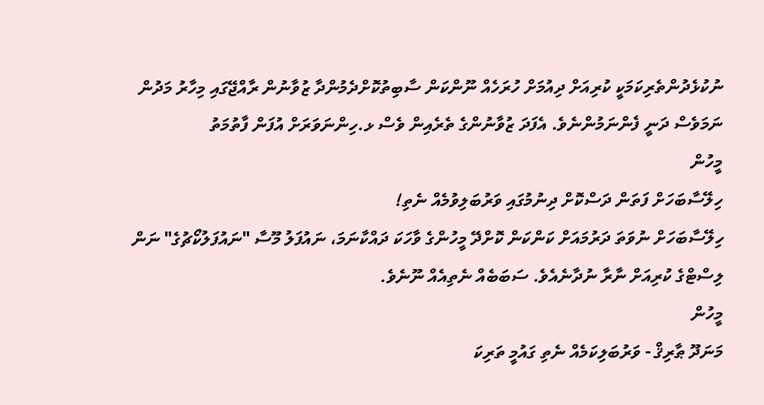ނުކުޅެދުންތެރިކަމަކީ ކުރިއަށް ދިއުމަށް ހުރަހެއް ނޫންކަން ސާބިތުކޮށްދެމުންދާ ޒުވާނުން ރާއްޖޭގައި މިހާރު މަދުން ނަމަވެސް ދަނީ ފެންނަމުންނެވެ. އެފަދަ ޒުވާނުންގެ ތެރެއިން ވެސް ޅ.ހިންނަވަރަށް އުފަން ފާތުމަތު
މީހުން
ހިލޭސާބަހަށް ފަތަން ދަސްކޮށް ދިނުމުގައި ވަރުބަލިވުމެއް ނެތި!
ހިލޭސާބަހަށް ނުވަތަ ދަރުމައަށް ކަންކަން ކޮށްދޭ މީހުންގެ ވާހަކަ ދައްކާނަމަ، ނައުފަލު މޫސާ "ނައުފަލުކޯޗުގެ" ނަން ލިސްޓްގެ ކުރިއަށް ނާރާ ނުދާނެއެވެ. ސަބަބެއް ނެތިއެއް ނޫނެވެ.
މީހުން
މަނަދޫ ޠާރިޤް - ވަރުބަލިކަމެއް ނެތި ގައުމީ ތަރިކަ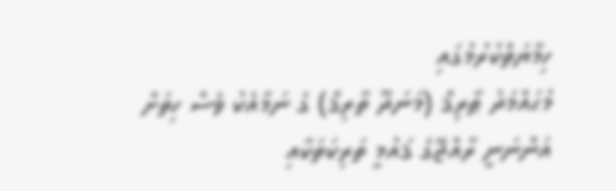ހިމާޔަތްކުރުމުގައި
މުޙައްމަދު ޠާރިޤް (މަނަދޫ ތާރިޤް) ގެ ނަމާއެކު ވެސް ހިތަށް އަންނަނީ ރާއްޖޭގެ ޤައުމީ ތަރިކަތަކާއި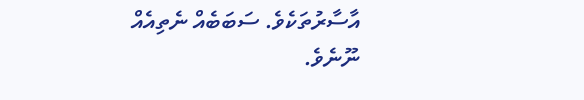އާސާރުތަކެވެ. ސަބަބެއް ނެތިއެއް ނޫނެވެ.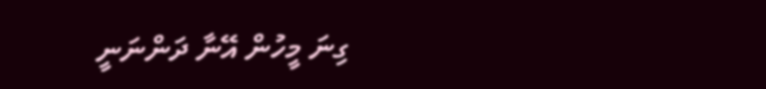ގިނަ މީހުން އޭނާ ދަންނަނީ